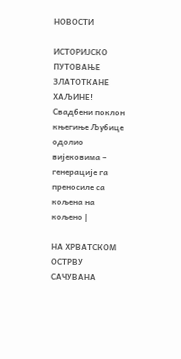НОВОСТИ

ИСТОРИЈСКО ПУТОВАЊЕ ЗЛАТОТКАНЕ ХАЉИНЕ! Свадбени поклон књегиње Љубице одолио вијековима – генерације га преносиле са кољена на кољено |

НА ХРВАТСКОМ ОСТРВУ САЧУВАНА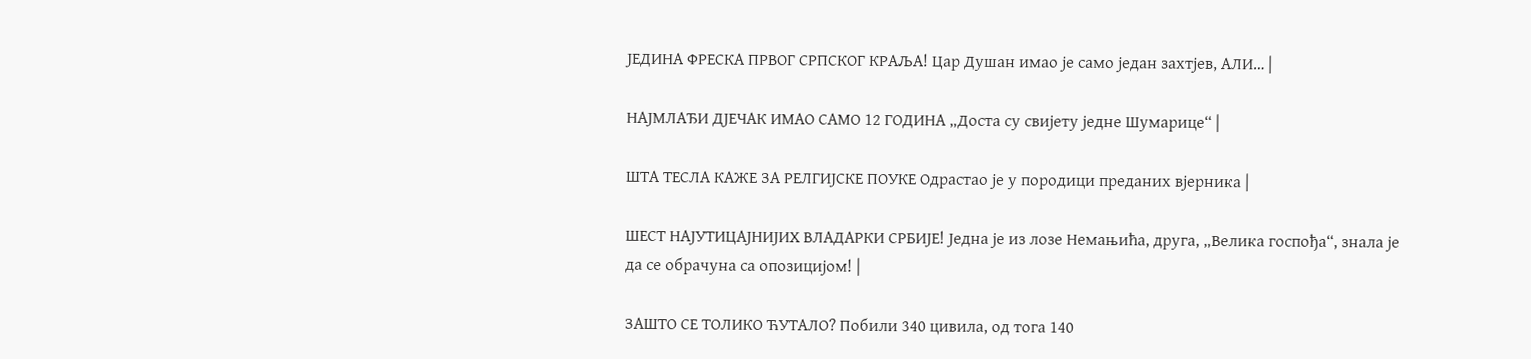ЈЕДИНА ФРЕСКА ПРВОГ СРПСКОГ КРАЉА! Цар Душан имао је само један захтјев, АЛИ… |

НАЈМЛАЂИ ДЈЕЧАК ИМАО САМО 12 ГОДИНА „Доста су свијету једне Шумарице“ |

ШТА ТЕСЛА КАЖЕ ЗА РЕЛГИЈСКЕ ПОУКЕ Одрастао је у породици преданих вјерника |

ШЕСТ НАЈУТИЦАЈНИЈИХ ВЛАДАРКИ СРБИЈЕ! Једна је из лозе Немањића, друга, „Велика госпођа“, знала је да се обрачуна са опозицијом! |

ЗАШТО СЕ ТОЛИКО ЋУТАЛО? Побили 340 цивила, од тога 140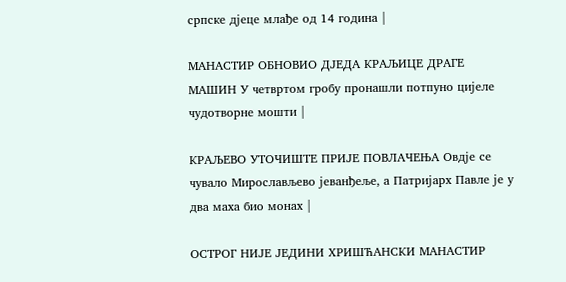српске дјеце млађе од 14 година |

МАНАСТИР ОБНОВИО ДЈЕДА КРАЉИЦЕ ДРАГЕ МАШИН У четвртом гробу пронашли потпуно цијеле чудотворне мошти |

КРАЉЕВО УТОЧИШТЕ ПРИЈЕ ПОВЛАЧЕЊА Овдје се чувало Мирослављево јеванђеље, а Патријарх Павле је у два маха био монах |

ОСТРОГ НИЈЕ ЈЕДИНИ ХРИШЋАНСКИ МАНАСТИР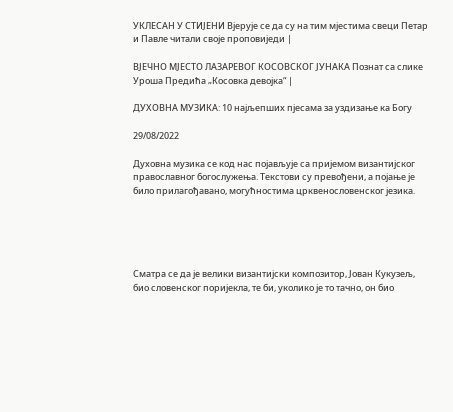УКЛЕСАН У СТИЈЕНИ Вјерује се да су на тим мјестима свеци Петар и Павле читали своје проповиједи |

ВЈЕЧНО МЈЕСТО ЛАЗАРЕВОГ КОСОВСКОГ ЈУНАКА Познат са слике Уроша Предића „Косовка девојка“ |

ДУХОВНА МУЗИКА: 10 најљепших пјесама за уздизање ка Богу

29/08/2022

Духовна музика се код нас појављује са пријемом византијског православног богослужења. Текстови су превођени, а појање је било прилагођавано, могућностима црквенословенског језика.





Сматра се да је велики византијски композитор, Јован Кукузељ, био словенског поријекла, те би, уколико је то тачно, он био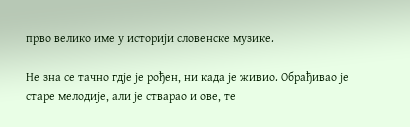прво велико име у историји словенске музике.

Не зна се тачно гдје је рођен, ни када је живио. Обрађивао је старе мелодије, али је стварао и ове, те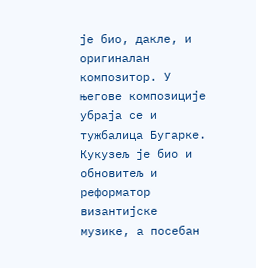је био, дакле, и оригиналан композитор. У његове композиције убраја се и тужбалица Бугарке. Кукузељ је био и обновитељ и реформатор византијске музике, а посебан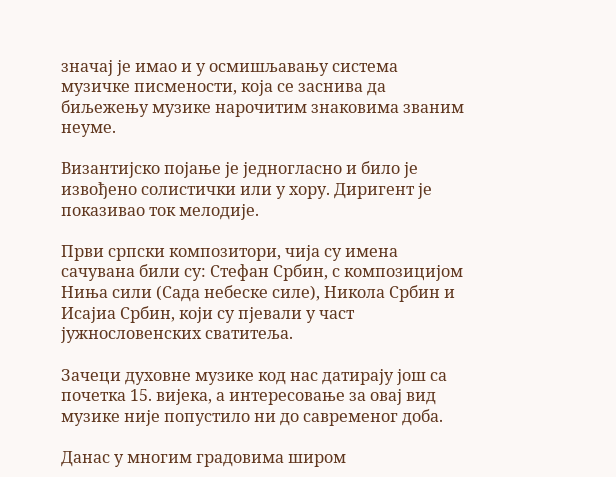значај је имао и у осмишљавању система музичке писмености, која се заснива да биљежењу музике нарочитим знаковима званим неуме.

Византијско појање је једногласно и било је извођено солистички или у хору. Диригент је показивао ток мелодије.

Први српски композитори, чија су имена сачувана били су: Стефан Србин, с композицијом Ниња сили (Сада небеске силе), Никола Србин и Исајиа Србин, који су пјевали у част јужнословенских сватитеља.

Зачеци духовне музике код нас датирају још са почетка 15. вијека, а интересовање за овај вид музике није попустило ни до савременог доба.

Данас у многим градовима широм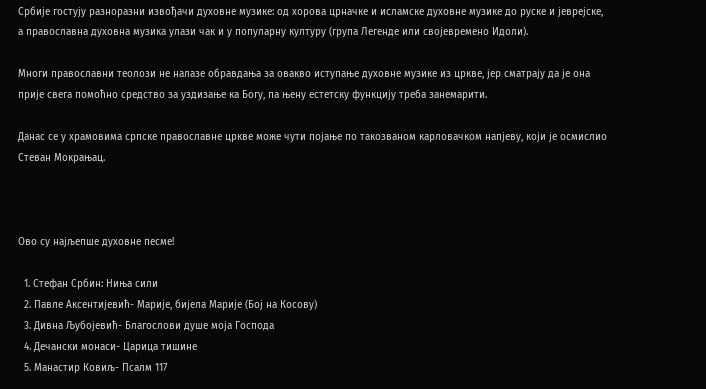Србије гостују разноразни извођачи духовне музике: од хорова црначке и исламске духовне музике до руске и јеврејске, а православна духовна музика улази чак и у популарну културу (група Легенде или својевремено Идоли).

Многи православни теолози не налазе обравдања за овакво иступање духовне музике из цркве, јер сматрају да је она прије свега помоћно средство за уздизање ка Богу, па њену естетску функцију треба занемарити.

Данас се у храмовима српске православне цркве може чути појање по такозваном карловачком напјеву, који је осмислио Стеван Мокрањац.



Ово су најљепше духовне песме!

  1. Стефан Србин: Ниња сили
  2. Павле Аксентијевић- Марије, бијела Марије (Бој на Косову)
  3. Дивна Љубојевић- Благослови душе моја Господа
  4. Дечански монаси- Царица тишине
  5. Манастир Ковиљ- Псалм 117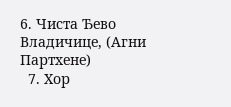6. Чиста Ђево Владичице, (Агни Партхене)
  7. Хор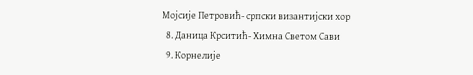Мојсије Петровић- српски византијски хор
  8. Даница Крситић- Химна Светом Сави
  9. Корнелије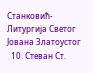Станковић- Литургија Светог Јована Златоустог
  10. Стеван Ст.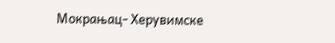Мокрањац- Херувимске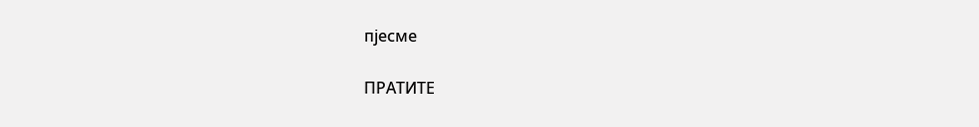пјесме

ПРАТИТЕ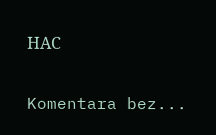НАС

Komentara bez...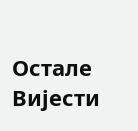Остале Вијести